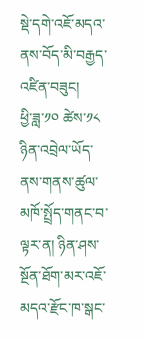སྡེ་དགེ་འཇོ་མདའ་ནས་བོད་མི་བརྒྱད་འཛིན་བཟུང།
ཕྱི་ཟླ་༡༠ ཚེས་༡༨ ཉིན་འབྲེལ་ཡོད་ནས་གནས་ཚུལ་མཁོ་སྤྲོད་གནང་བ་ལྟར་ན། ཉིན་ཤས་སྔོན་ཐོག་མར་འཇོ་མདའ་རྫོང་ཁ་སྒང་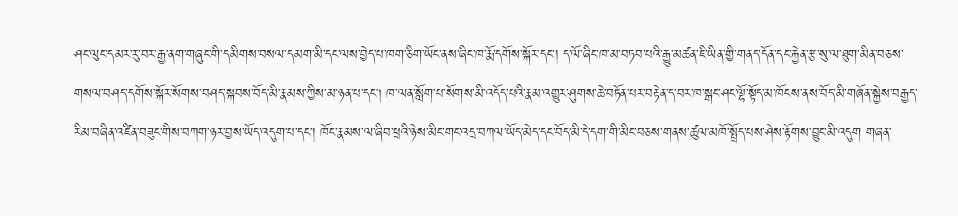ཤང་ལུང་དམར་རུ་བར་རྒྱ་ནག་གཞུང་གི་དམིགས་བསལ་དམག་མི་དང་ལས་བྱེད་པ་ཁག་ཅིག་ཡོང་ནས་ཞིང་ཁ་རྨོ་དགོས་སྐོར་དང་། ད་ལོ་ཞིང་ཁ་མ་བཏབ་པའི་རྒྱུ་མཚན་ཇི་ཡིན་གྱི་གནད་དོན་དང་རྐྱེན་རྩ་སུ་ལ་ཐུག་མིན་བཅས་གསལ་བཤད་དགོས་སྐོར་སོགས་བཤད་སྐབས་བོད་མི་རྣམས་ཀྱིས་མ་ཉན་པ་དང། ཁ་ལན་སློག་པ་སོགས་མི་འདོད་པའི་རྣམ་འགྱུར་ཤུགས་ཆེ་བཏོན་པར་བརྟེན་ད་བར་ཁ་སྒང་ཤང་ལྷོ་སྟོད་མ་ཁོངས་ནས་བོད་མི་གཞོན་སྐྱེས་བརྒྱད་རིམ་བཞིན་འཛིན་བཟུང་གིས་བཀག་ཉར་བྱས་ཡོད་འདུག་པ་དང་། ཁོང་རྣམས་ལ་ཞིབ་ཕྲའི་ཉེས་མིང་གང་འདྲ་བཀལ་ཡོད་མེད་དང་བོད་མི་དེ་དག་གི་མིང་བཅས་གནས་ཚུལ་མཁོ་སྤྲོད་པས་ཤེས་རྟོགས་བྱུང་མི་འདུག གཞན་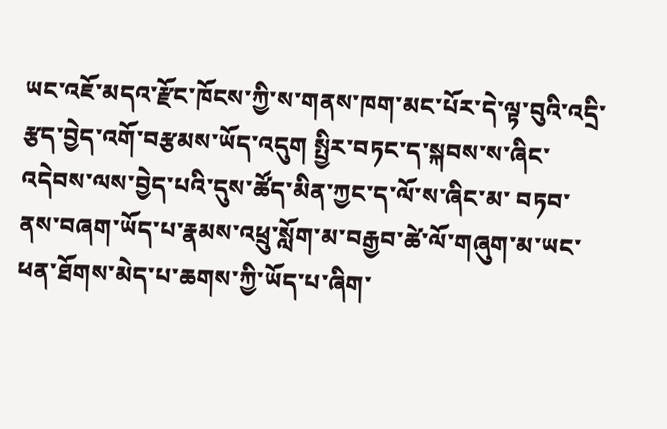ཡང་འཇོ་མདའ་རྫོང་ཁོངས་ཀྱི་ས་གནས་ཁག་མང་པོར་དེ་ལྟ་བུའི་འདྲི་རྩད་བྱེད་འགོ་བརྩམས་ཡོད་འདུག སྤྱིར་བཏང་ད་སྐབས་ས་ཞིང་འདེབས་ལས་བྱེད་པའི་དུས་ཚོད་མིན་ཀྱང་ད་ལོ་ས་ཞིང་མ་ བཏབ་ནས་བཞག་ཡོད་པ་རྣམས་འཕྲུ་སློག་མ་བརྒྱབ་ཚེ་ལོ་གཞུག་མ་ཡང་ཕན་ཐོགས་མེད་པ་ཆགས་ཀྱི་ཡོད་པ་ཞིག་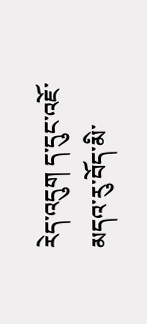རེད་འདུག ད་དུང་འཇོ་མདའ་རུ་བོད་མི་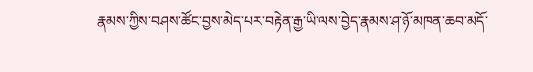རྣམས་ཀྱིས་བཤས་ཚོང་བྱས་མེད་པར་བརྟེན་རྒྱ་ཡི་ལས་བྱེད་རྣམས་ཤ་ཉོ་མཁན་ཆབ་མདོ་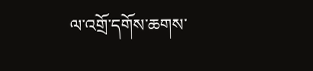ལ་འགྲོ་དགོས་ཆགས་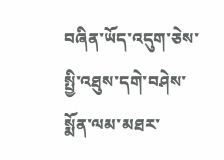བཞིན་ཡོད་འདུག་ཅེས་སྤྱི་འཐུས་དགེ་བཤེས་སྨོན་ལམ་མཐར་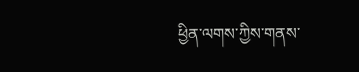ཕྱིན་ལགས་ཀྱིས་གནས་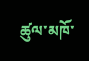ཚུལ་མཁོ་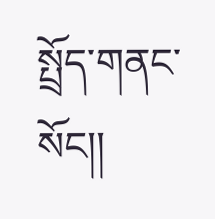སྤྲོད་གནང་སོང།།